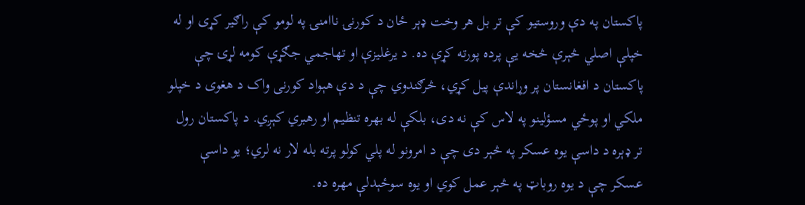پاکستان په دې وروستیو کې تر بل هر وخت ډېر ځان د کورنۍ ناامنۍ په لومو کې راګیر کړی او له خپلې اصلي څېرې څخه یې پرده پورته کړې ده. د یرغلیزې او تهاجمي جګړې کومه لړۍ چې پاکستان د افغانستان پر وړاندې پیل کړي، څرګندوي چې د دې هېواد کورنی واک د هغوی د خپلو ملکي او پوځي مسؤلینو په لاس کې نه دی، بلکې له بهره تنظیم او رهبري کېږي. د پاکستان رول تر ډېره د داسې یوه عسکر په څېر دی چې د امرونو له پلي کولو پرته بله لار نه لري؛ یو داسې عسکر چې د یوه روباټ په څېر عمل کوي او یوه سوځېدلې مهره ده.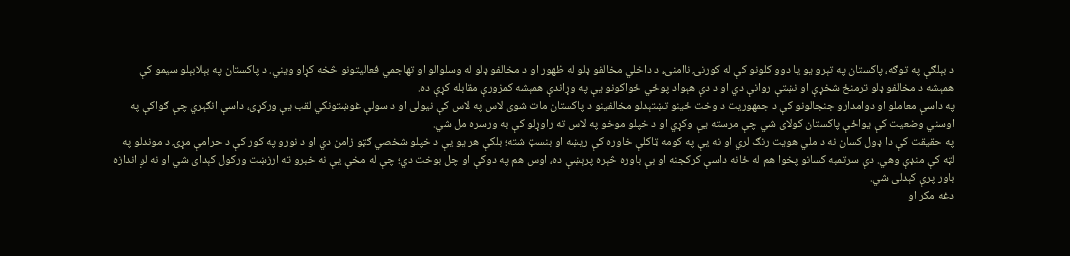د بېلګې په توګه، پاکستان په تېرو یو یا دوو کلونو کې له کورنۍ ناامنۍ، د داخلي مخالفو ډلو له ظهور او د مخالفو ډلو له وسلوالو او تهاجمي فعالیتونو څخه کړاو ویني. د پاکستان په بېلابېلو سیمو کې همېشه د مخالفو ډلو ترمنځ شخړې او نښتې روانې دي او د دې هېواد پوځي ځواکونو یې په وړاندې همېشه کمزورې مقابله کړې ده.
په داسې معاملو او دوامدارو جنجالونو کې د جمهوریت د وخت ځینو تښتېدلو مخالفینو د پاکستان مات شوی لاس په لاس کې نیولی او د سولې غوښتونکي لقب یې ورکړی، داسې انګېري چې ګواکې په اوسني وضعیت کې یواځې پاکستان کولای شي چې مرسته یې وکړي او د خپلو موخو په لاس ته راوړلو کې به ورسره مل شي.
په حقیقت کې دا ډول کسان نه د ملي هویت رنګ لري او نه یې په کومه ټاکلې خاوره کې ریښه او بنسټ شته؛ بلکې هر یو یې د خپلو شخصي ګټو زامن دي او د نورو په کور کې د حرامې مړۍ د موندلو په لټه کې منډې وهي. دې سرتمبه کسانو پخوا هم له ځانه داسې کرکجنه او بې باوره څېره پرېښې ده، اوس هم په دوکې او چل بوخت دي؛ چې له مخې یې نه خبرو ته ارزښت ورکول کېدای شي او نه لږ اندازه باور پرې کېدلی شي.
دغه مکر او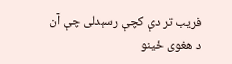فریب تر دې کچې رسېدلی چې آن د هغوی ځینو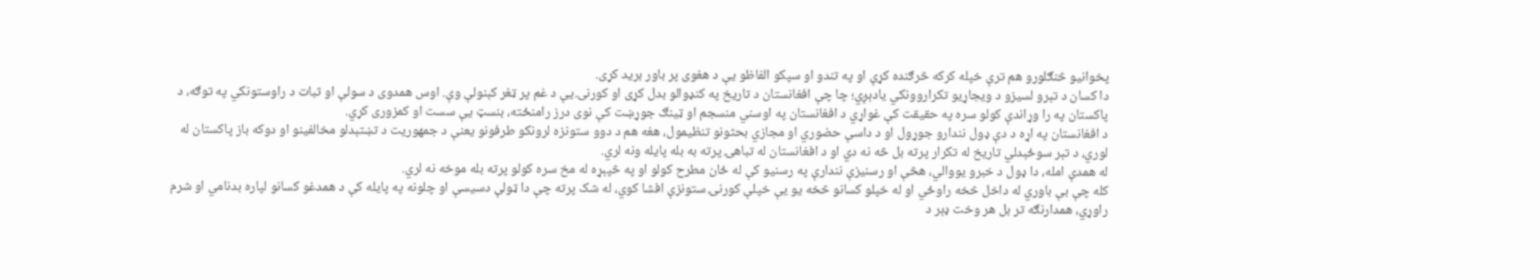پخوانیو څنګلورو هم ترې خپله کرکه څرګنده کړې او په تندو او سپکو الفاظو یې د هغوی پر باور برید کړی.
دا کسان د تېرو لسیزو د ویجاړیو تکراروونکي یادېږي؛ چا چې افغانستان د تاریخ په کنډوالو بدل کړی او کورنۍ یې د غم پر ټغر کېنولې وې. اوس همدوی د سولې او ثبات د راوستونکي په توګه، د پاکستان په را وړاندې کولو سره په حقیقت کې غواړي د افغانستان په اوسني منسجم او ټینګ جوړښت کې نوی درز رامنځته، بنسټ یې سست او کمزوری کړي.
د افغانستان په اړه د دې ډول نندارو جوړول او د داسې حضوري او مجازي بحثونو تنظیمول، هغه هم د دوو ستونزه لرونکو طرفونو یعنې د جمهوریت د تښتېدلو مخالفینو او دوکه باز پاکستان له لوري، د تېر سوځېدلي تاریخ له تکرار پرته بل څه نه دي او د افغانستان له تباهۍ پرته به بله پایله ونه لري.
له همدې امله، دا ډول د خبرو یووالي، هڅې او رسنیزې نندارې په رسنیو کې له ځان مطرح کولو او په څپېړه له مخ سره کولو پرته بله موخه نه لري.
کله چې بې باوري له داخل څخه راوځي او له خپلو کسانو څخه یو یې خپلې کورنۍ ستونزې افشا کوي، له شک پرته چې دا ټولې دسیسې او چلونه په پایله کې د همدغو کسانو لپاره بدنامي او شرم راوړي، همدارنګه تر بل هر وخت ډېر د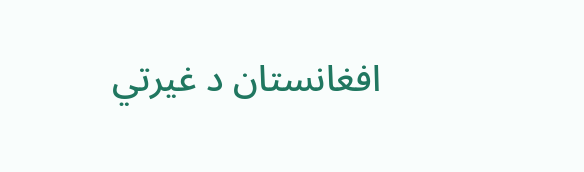افغانستان د غیرتي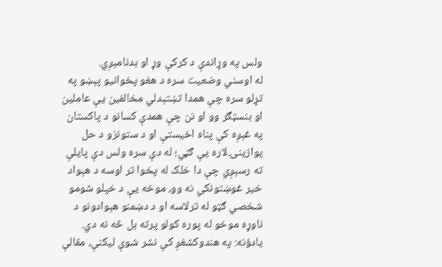ولس په وړاندې د کرکې وړ او بدنامېږي.
له اوسني وضعیت سره د هغو پخوانیو پېښو په تړلو سره چې همدا تښتېدلي مخالفین یې عاملین او بنسټګر وو او نن چې همدې کسانو د پاکستان په غېږه کې پناه اخیستې او د ستونزو د حل یوازینۍ لاره یې ګڼي؛ له دې سره ولس دې پایلې ته رسېږي چې دا خلک له پخوا تر اوسه د هېواد خیر غوښتونکي نه وو، موخه یې د خپلو شومو شخصي ګټو له ترلاسه او د دښمنو هېوادونو د ناوړه موخو له پوره کولو پرته بل څه نه دي.
یادؤنه: په هندوکشغږ کې نشر شوې لیکنې، مقالې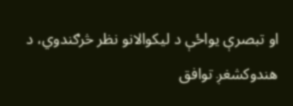او تبصرې یواځې د لیکوالانو نظر څرګندوي، د هندوکشغږ توافق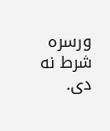ورسره شرط نه دی.